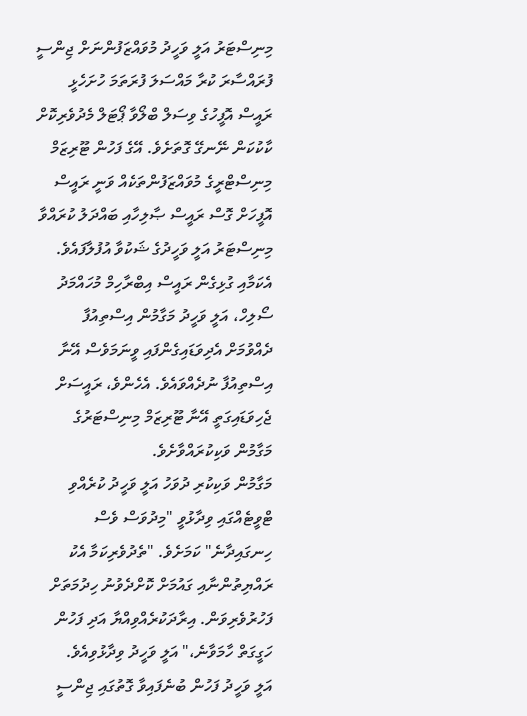މިނިސްޓަރު އަލީ ވަހީދު މުވައްޒަފުންނަށް ޖިންސީ ފުރައްސާރަ ކުރާ މައްސަލަ ފުރަތަމަ ހުށަހެޅީ ރައީސް އޮފީހުގެ ވިސަލް ބްލޯވާ ޕޯޓަލް މެދުވެރިކޮށް ކާކުކަން ނޭނގޭ ގޮތަށެވެ. އޭގެ ފަހުން ޓޫރިޒަމް މިނިސްޓްރީގެ މުވައްޒަފުންތަކެއް ވަނީ ރައީސް އޮފީހަށް ގޮސް ރައީސް ޞާލިހާއި ބައްދަލު ކުރައްވާ މިނިސްޓަރު އަލީ ވަހީދުގެ ޝަކުވާ އުފުލާފައެވެ.
އެކަމާއި ގުޅިގެން ރައީސް އިބްރާހިމް މުހައްމަދު ސޯލިހް، އަލީ ވަހީދު މަގާމުން އިސްތިއުފާ ދެއްވުމަށް އެދިވަޑައިގެންފައި ވީނަމަވެސް އޭނާ އިސްތިއުފާ ނުދެއްވައެވެ. އެހެންވެ، ރައީސަށް ޖެހިވަޑައިގަތީ އޭނާ ޓޫރިޒަމް މިނިސްޓަރުގެ މަގާމުން ވަކިކުރައްވާށެވެ.
މަގާމުން ވަކިކުރި ދުވަހު އަލީ ވަހީދު ކުރެއްވި ޓްވީޓެއްގައި ވިދާޅުވީ "މިދުވަސް ވެސް ހިނގައިދާނެ" ކަމަށެވެ. "ތެދުވެރިކަމާ އެކު ރައްޔިތުންނާއި ގައުމަށް ކޮށްދެވުނު ހިދުމަތަށް ފަހުރުވެރިވަން. އިރާދަކުރެއްވިއްޔާ އަދި ފަހުން ހަގީގަތް ހާމަވާނެ،" އަލީ ވަހީދު ވިދާޅުވިއެވެ.
އަލީ ވަހީދު ފަހުން ބުނެފައިވާ ގޮތުގައި ޖިންސީ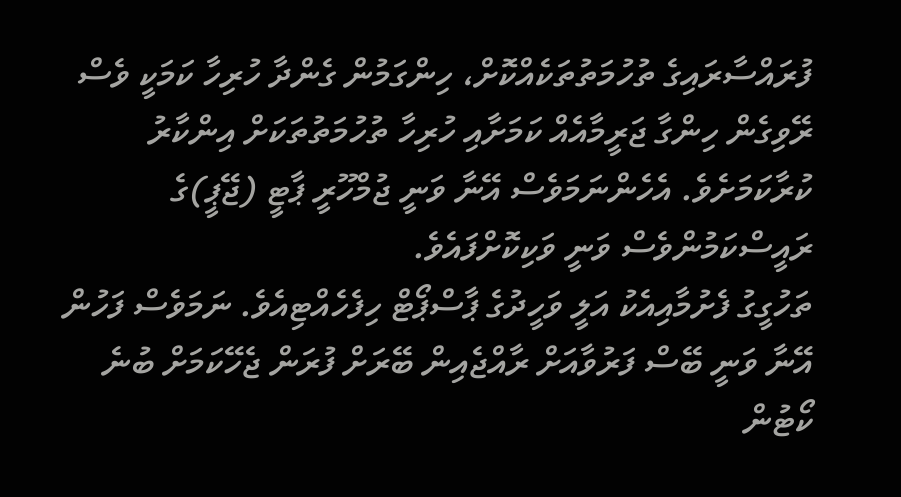ފުރައްސާރައިގެ ތުހުމަތުތަކެއްކޮށް، ހިންގަމުން ގެންދާ ހުރިހާ ކަމަކީ ވެސް ރޭވިގެން ހިންގާ ޖަރީމާއެއް ކަމަށާއި ހުރިހާ ތުހުމަތުތަކަށް އިންކާރު ކުރާކަމަށެވެ. އެހެންނަމަވެސް އޭނާ ވަނީ ޖުމްހޫރީ ޕާޓީ (ޖޭޕީ)ގެ ރައީސްކަމުންވެސް ވަނީ ވަކިކޮށްފައެވެ.
ތަހުގީގު ފެށުމާއިއެކު އަލީ ވަހީދުގެ ޕާސްޕޯޓް ހިފެހެއްޓިއެވެ. ނަމަވެސް ފަހުން އޭނާ ވަނީ ބޭސް ފަރުވާއަށް ރާއްޖެއިން ބޭރަށް ފުރަން ޖެހޭކަމަށް ބުނެ ކޯޓުން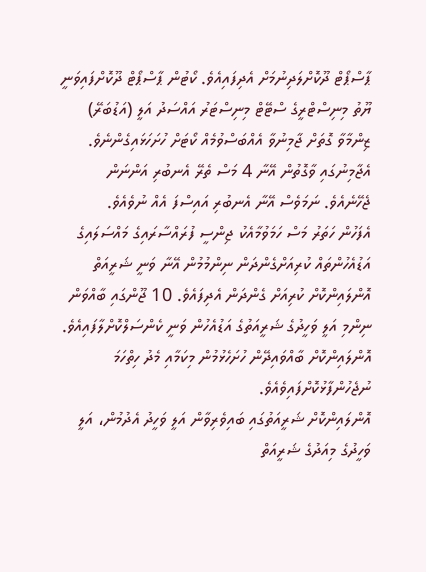ޕާސްޕޯޓް ދޫކޮށްލަދިނުމަށް އެދިފައިއެވެ. ކޯޓުން ޕާސްޕޯޓް ދޫކޮށްފައިވަނީ ޔޫތު މިނިސްޓްރީގެ ސްޓޭޓް މިނިސްޓަރު އައްސަދު އަލީ (އަޑުބަރޭ) ޒިންމާވާ ގޮތަށް ޖާމިނުވާ އެއްބަސްވުމެއް ކޯޓަށް ހުށަހަޅައިގެންނެވެ. އެޖާމިނުގައި ވާގޮތުން އޭނާ 4 މަސް ތެރޭ އެނބުރި އަންނަން ޖެހޭނެއެވެ. ނަމަވެސް އޭނާ އެނބުރި އައިސްފަ އެއް ނުވެއެވެ.
އެފަހުން ހަތަރު މަސް ހަމަވުމާއެކު ޖިންސީ ފުރައްސާރައިގެ މައްސަލައިގެ އަޑުއެހުންތައް ކުރިއަށްގެންދަން ނިންމުމުން އޭނާ ވަނީ ޝަރީއަތް އޮންލައިންކޮށް ކުރިއަށް ގެންދަން އެދިފައެވެ. 10 ޖޫންގައި ބާއްވަން ނިންމި އަލީ ވަހީދުގެ ޝަރީއަތުގެ އަޑުއެހުން ވަނީ ކެންސަލްކޮށްލާފައިއެވެ. އޮންލައިންކޮށް ބާއްވައިދޭން ހުށަހެޅުމުން މިކަމާއި މެދު ހިތްހަމަ ނުޖެހުންފާޅުކޮށްފައިވެއެވެ.
އޮންލައިންކޮށް ޝަރީއަތުގައި ބައިވެރިވާން އަލީ ވަހީދު އެދުމުން، އަލީ ވަހީދުގެ މިއަދުގެ ޝަރީއަތް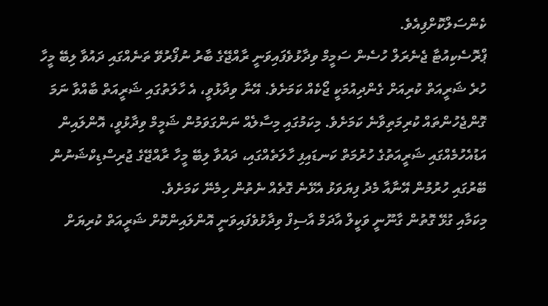ކެންސަލްކޮށްފިއެވެ.
ޕްރޮސެކިއުޓާ ޖެނެރަލް ހުސެން ސަމީމް ވިދާޅުވެފައިވަނީ ރާއްޖޭގެ ބާރު ނުފޯރުވޭ ތަނެއްގައި ދައުވާ ލިބޭ މީހާ ހުރެ ޝަރީއަތް ކުރިއަށް ގެންދިއުމަކީ ޖޯކެއް ކަމަށެވެ. އޭނާ ވިދާޅުވީ، އެ ހާލަތުގައި ޝަރީއަތް ބާއްވާ ނަމަ ގޮންޖެހުންތައް ކުރިމަތިވާނެ ކަމަށެވެ. މިކަމުގައި މިސާލެއް ނަންގަވަމުން ޝަމީމް ވިދާޅުވީ، އޮންލައިން އަޑުއެހުމެއްގައި ޝަރީއަތުގެ ހުރުމަތް ކަނޑައިފި ހާލަތެއްގައި، ދައުވާ ލިބޭ މީހާ ރާއްޖޭގެ ޖުރިސްޑިކްޝަނުން ބޭރުގައި ހުރުމުން އޭނާއާ މެދު ފިޔަވަޅު އެޅޭނެ ގޮތެއް ނެތުން ހިމެނޭ ކަމަށެވެ.
މިކަމާއި ގުޅޭ ގޮތުން ގާނޫނީ ވަކީލް އާދަމް އާސިފް ވިދާޅުވެފައިވަނީ އޮންލައިންކޮށް ޝަރީއަތް ކުރިޔަށް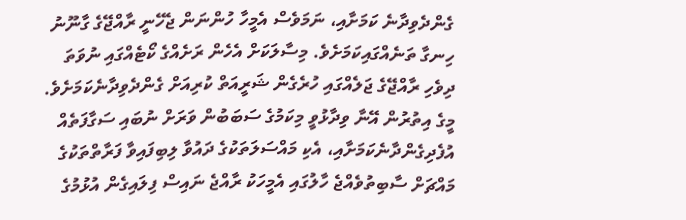ގެންދެވިދާނެ ކަމަށާއި، ނަމަވެސް އެމީހާ ހުންނަން ޖެހޭނީ ރާއްޖޭގެ ގާނޫނު ހިނގާ ތަނެއްގައިކަމަށެވެ. މިސާލަކަށް އެހެން ރަށެއްގެ ކޯޓެއްގައި ނުވަތަ ދިވެހި ރާއްޖޭގެ ޖަލެއްގައި ހުރެގެން ޝަރީއަތް ކުރިއަށް ގެންދެވިދާނެކަމަށެވެ.
މީގެ އިތުރުން އޭނާ ވިދާޅުވީ މިކަމުގެ ސަބަބުން ވަރަށް ނުބައި ސަގާފަތެއް އުފެދިގެންދާނެކަމަށާއި، އެކި މައްސަލަތަކުގެ ދައުވާ ލިބިފައިވާ ފަރާތްތަކުގެ މައްޗަށް ސާބިތުވެއްޖެ ހާލުގައި އެމީހަކު ރާއްޖެ ނައިސް ފިލައިގެން އުޅުމުގެ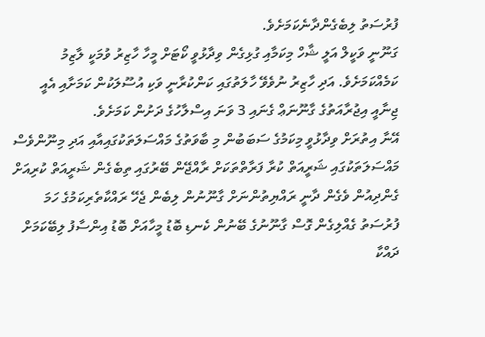ފުރުސަތު ލިބެގެންދާނެކަމަށެވެ.
ގަނޫނީ ވަކީލް އަލީ ޝާހް މިކަމާއި ގުޅިގެން ވިދާޅުވީ ކޯޓަށް މީހާ ހާޒިރު ވުމަކީ ލާޒިމު ކަމެއްކަމަށެވެ. އަދި ހާޒިރު ނުވެވޭ ހާލަތުގައި ކަންކުރާނީ ވަކި އުސޫލަކުން ކަމަށާއި އެއީ ޖިނާއީ އިޖުރާއަތުގެ ގާނޫނަޢް ގެނައި 3 ވަނަ އިސްލާހުގެ ދަށުން ކަމަށެވެ.
އޭނާ އިތުރަށް ވިދާޅުވީ މިކަމުގެ ސަބަބުން މި ބާވަތުގެ މައްސަލަތަކުގައިއާއި އަދި މިނޫންވެސް މައްސަލަތަކުގައި ޝަރީއަތް ކުރާ ފަރާތްތަކަށް ރާއްޖޭން ބޭރުގައި ތިބެގެން ޝަރީއަތް ކުރިއަށް ގެންދިއުން ވެގެން ދާނީ ރައްޔިތުންނަށް ގާނޫނުން ލިބެން ޖެހޭ ރައްކާތެރިކަމުގެ ހަމަ ފުރުސަތު ގެއްލިގެން ގޮސް ގާނޫނުގެ ބޭނުން ކެނޑި ބޮޑު މީހާއަށް ބޮޑު އިންސާފު ލިބޭކަމަށް ދައްކާ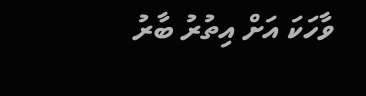ވާހަކަ އަށް އިތުރު ބާރު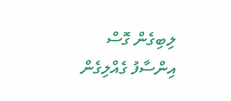ލިބިގެން ގޮސް އިންސާފު ގެއްލިގެން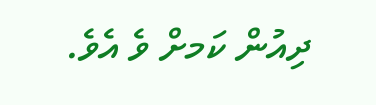ދިއުން ކަމށް ވެ އެވެ.